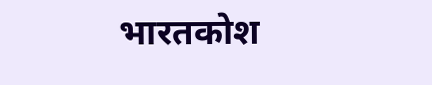भारतकोश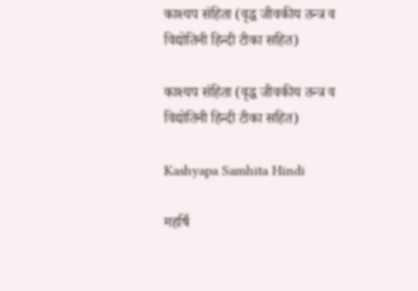काश्यप संहिता (वृद्ध जीवकीय तन्त्र व विद्योतिनी हिन्दी टीका सहित)

काश्यप संहिता (वृद्ध जीवकीय तन्त्र व विद्योतिनी हिन्दी टीका सहित)

Kashyapa Samhita Hindi

महर्षि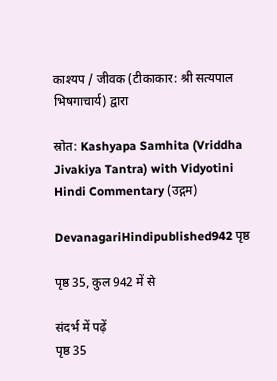काश्यप / जीवक (टीकाकार: श्री सत्यपाल भिषगाचार्य) द्वारा

स्रोत: Kashyapa Samhita (Vriddha Jivakiya Tantra) with Vidyotini Hindi Commentary (उद्गम)

DevanagariHindipublished942 पृष्ठ

पृष्ठ 35, कुल 942 में से

संदर्भ में पढ़ें
पृष्ठ 35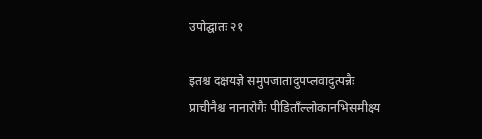उपोद्घातः २१

इतश्च दक्षयज्ञे समुपजातादुपप्लवादुत्पन्नैः प्राचीनैश्च नानारोगैः पीडिताँल्लोकानभिसमीक्ष्य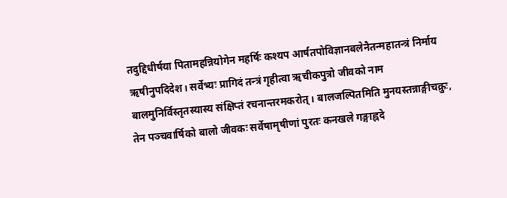तदुद्दिधीर्षया पितामहन्नियोगेन महर्षिः कश्यप आर्षतपोविज्ञानबलेनैतन्महातन्त्रं निर्माय ऋषीनुपदिदेश। सर्वेभ्यः प्रागिदं तन्त्रं गृहीत्वा ऋचीकपुत्रो जीवको नाम बालमुनिर्विस्तृतस्यास्य संक्षिप्तं रचनान्तरमकरोत्। बालजल्पितमिति मुनयस्तन्नाङ्गीचक्रुः, तेन पञ्चवार्षिको बालो जीवकः सर्वेषामृषीणां पुरतः कनखले गङ्गाह्नदे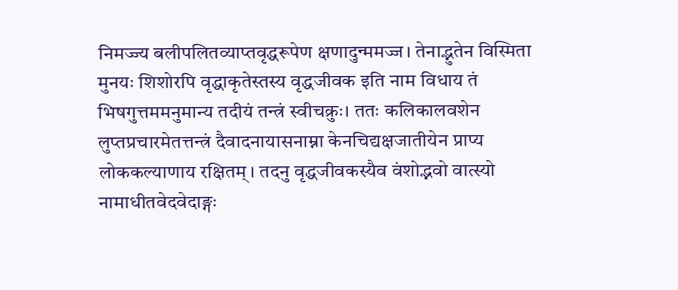निमज्ज्य बलीपलितव्याप्तवृद्धरूपेण क्षणादुन्ममज्ज। तेनाद्भुतेन विस्मिता मुनयः शिशोरपि वृद्धाकृतेस्तस्य वृद्धजीवक इति नाम विधाय तं भिषगुत्तममनुमान्य तदीयं तन्त्रं स्वीचक्रुः। ततः कलिकालवशेन लुप्तप्रचारमेतत्तन्त्रं दैवादनायासनाम्ना केनचिद्यक्षजातीयेन प्राप्य लोककल्याणाय रक्षितम्। तदनु वृद्धजीवकस्यैव वंशोद्भवो वात्स्यो नामाधीतवेदवेदाङ्गः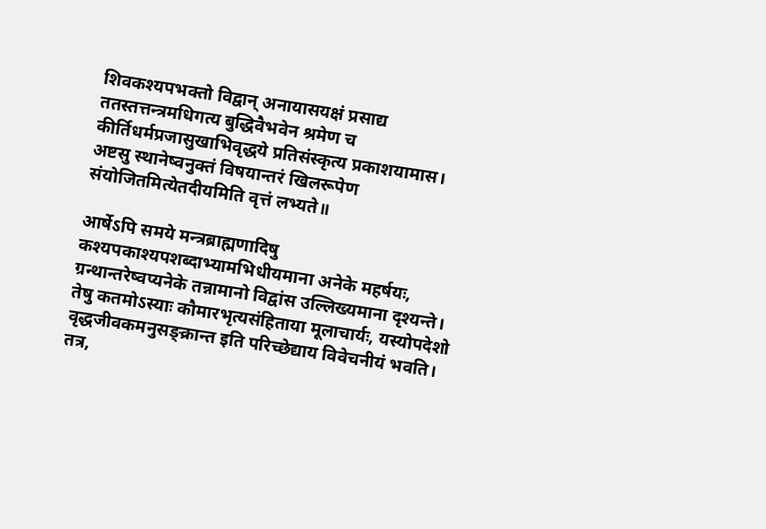शिवकश्यपभक्तो विद्वान् अनायासयक्षं प्रसाद्य ततस्तत्तन्त्रमधिगत्य बुद्धिवैभवेन श्रमेण च कीर्तिधर्मप्रजासुखाभिवृद्धये प्रतिसंस्कृत्य प्रकाशयामास। अष्टसु स्थानेष्वनुक्तं विषयान्तरं खिलरूपेण संयोजितमित्येतदीयमिति वृत्तं लभ्यते॥

आर्षेऽपि समये मन्त्रब्राह्मणादिषु कश्यपकाश्यपशब्दाभ्यामभिधीयमाना अनेके महर्षयः, ग्रन्थान्तरेष्वप्यनेके तन्नामानो विद्वांस उल्लिख्यमाना दृश्यन्ते। तेषु कतमोऽस्याः कौमारभृत्यसंहिताया मूलाचार्यः, यस्योपदेशो वृद्धजीवकमनुसङ्क्रान्त इति परिच्छेद्याय विवेचनीयं भवति। तत्र,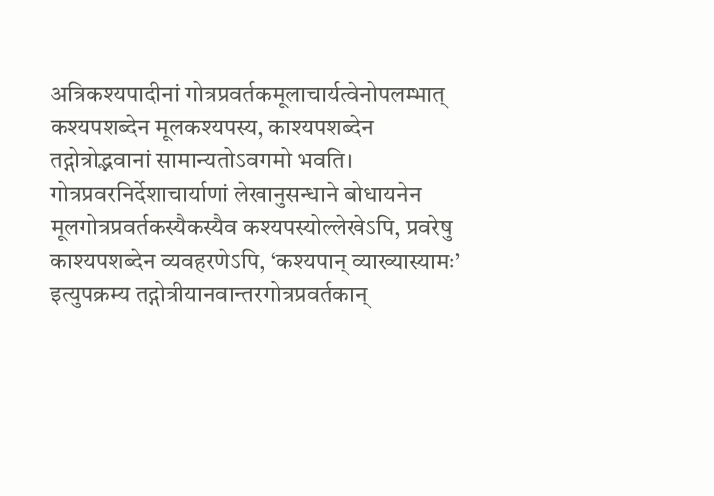अत्रिकश्यपादीनां गोत्रप्रवर्तकमूलाचार्यत्वेनोपलम्भात् कश्यपशब्देन मूलकश्यपस्य, काश्यपशब्देन तद्गोत्रोद्भवानां सामान्यतोऽवगमो भवति। गोत्रप्रवरनिर्देशाचार्याणां लेखानुसन्धाने बोधायनेन मूलगोत्रप्रवर्तकस्यैकस्यैव कश्यपस्योल्लेखेऽपि, प्रवरेषु काश्यपशब्देन व्यवहरणेऽपि, ‘कश्यपान् व्याख्यास्यामः’ इत्युपक्रम्य तद्गोत्रीयानवान्तरगोत्रप्रवर्तकान्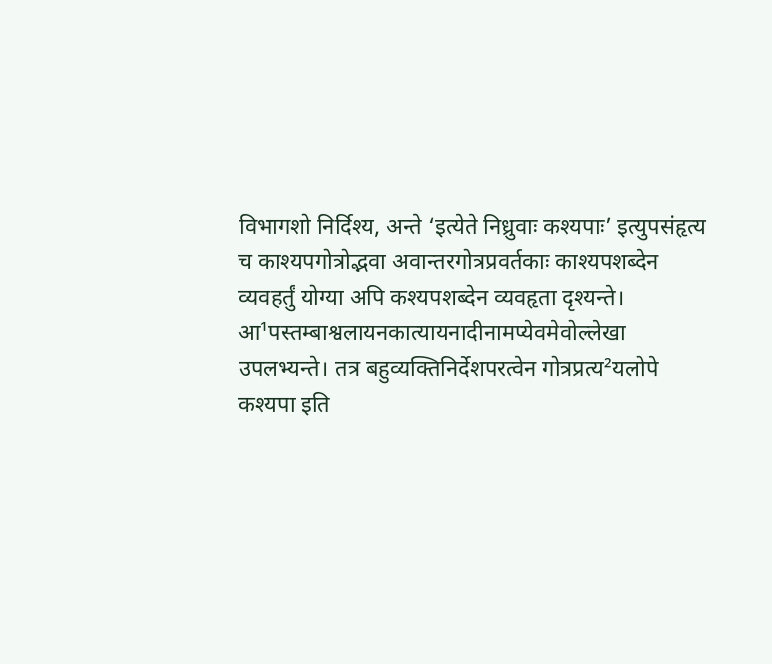विभागशो निर्दिश्य, अन्ते ‘इत्येते निध्रुवाः कश्यपाः’ इत्युपसंहृत्य च काश्यपगोत्रोद्भवा अवान्तरगोत्रप्रवर्तकाः काश्यपशब्देन व्यवहर्तुं योग्या अपि कश्यपशब्देन व्यवहृता दृश्यन्ते। आ¹पस्तम्बाश्वलायनकात्यायनादीनामप्येवमेवोल्लेखा उपलभ्यन्ते। तत्र बहुव्यक्तिनिर्देशपरत्वेन गोत्रप्रत्य²यलोपे कश्यपा इति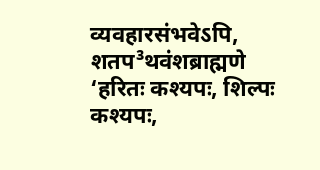व्यवहारसंभवेऽपि, शतप³थवंशब्राह्मणे ‘हरितः कश्यपः, शिल्पः कश्यपः,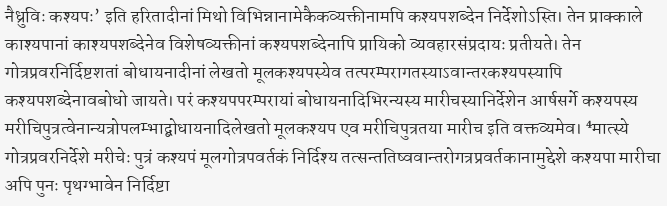नैध्रुविः कश्यपः’ इति हरितादीनां मिथो विभिन्नानामेकैकव्यक्तीनामपि कश्यपशब्देन निर्देशोऽस्ति। तेन प्राक्काले काश्यपानां काश्यपशब्देनेव विशेषव्यक्तीनां कश्यपशब्देनापि प्रायिको व्यवहारसंप्रदायः प्रतीयते। तेन गोत्रप्रवरनिर्दिष्टशतां बोधायनादीनां लेखतो मूलकश्यपस्येव तत्परम्परागतस्याऽवान्तरकश्यपस्यापि कश्यपशब्देनावबोधो जायते। परं कश्यपपरम्परायां बोधायनादिभिरन्यस्य मारीचस्यानिर्देशेन आर्षसर्गे कश्यपस्य मरीचिपुत्रत्वेनान्यत्रोपलम्भाद्बोधायनादिलेखतो मूलकश्यप एव मरीचिपुत्रतया मारीच इति वक्तव्यमेव। ⁴मात्स्ये गोत्रप्रवरनिर्देशे मरीचेः पुत्रं कश्यपं मूलगोत्रपवर्तकं निर्दिश्य तत्सन्ततिष्ववान्तरोगत्रप्रवर्तकानामुद्देशे कश्यपा मारीचा अपि पुनः पृथग्भावेन निर्दिष्टा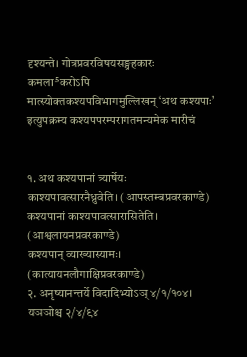दृश्यन्ते। गोत्रप्रवरविषयसङ्ग्रहकारः कमला⁵करोऽपि मात्स्योक्तकश्यपविभागमुल्लिखन् ‘अथ कश्यपाः’ इत्युपक्रम्य कश्यपपरम्परागतमन्यमेक मारीचं


१. अथ कश्यपानां त्र्यार्षेयः काश्यपावत्सारनैध्रुवेति। (आपस्तम्बप्रवरकाण्डे)
कश्यपानां काश्यपावत्सारासितेति। (आश्वलायनप्रवरकाण्डे)
कश्यपान् व्याख्यास्यामः। (कात्यायनलौगाक्षिप्रवरकाण्डे)
२. अनृष्यानन्तर्ये विदादिभ्योऽञ् ४/१/१०४। यञञोश्च २/४/९४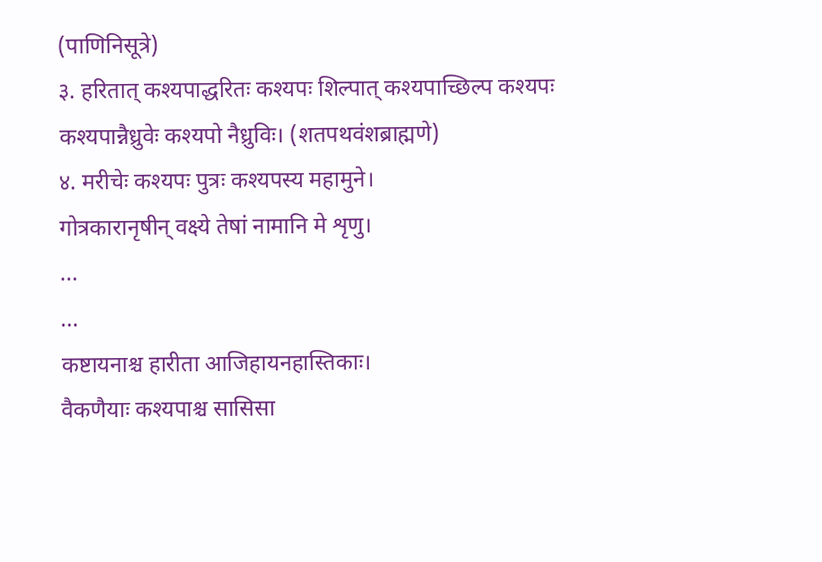(पाणिनिसूत्रे)
३. हरितात् कश्यपाद्धरितः कश्यपः शिल्पात् कश्यपाच्छिल्प कश्यपः कश्यपान्नैध्रुवेः कश्यपो नैध्रुविः। (शतपथवंशब्राह्मणे)
४. मरीचेः कश्यपः पुत्रः कश्यपस्य महामुने।
गोत्रकारानृषीन् वक्ष्ये तेषां नामानि मे शृणु।
...
...
कष्टायनाश्च हारीता आजिहायनहास्तिकाः।
वैकणैयाः कश्यपाश्च सासिसा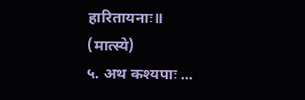हारितायनाः॥ (मात्स्ये)
५. अथ कश्यपाः ...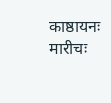काष्ठायनः मारीचः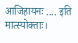आजिहायनः .... इति मात्स्योक्ताः।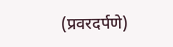(प्रवरदर्पणे)